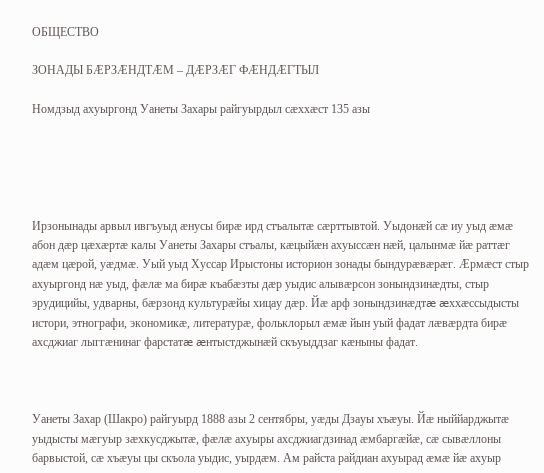ОБЩЕСТВО

ЗОНАДЫ БÆРЗÆНДТÆМ – ДÆРЗÆГ ФÆНДÆГТЫЛ

Номдзыд ахуыргонд Уанеты Захары райгуырдыл сæххæст 135 азы





Ирзонынады арвыл ивгъуыд æнусы бирæ ирд стъалытæ сæрттывтой. Уыдонæй сæ иу уыд æмæ абон дæр цæхæртæ калы Уанеты Захары стъалы, кæцыйæн ахуыссæн нæй, цалынмæ йæ раттæг адæм цæрой, уæдмæ. Уый уыд Хуссар Ирыстоны историон зонады бындурæвæрæг. Æрмæст стыр ахуыргонд нæ уыд, фæлæ ма бирæ къабæзты дæр уыдис алывæрсон зонындзинæдты, стыр эрудицийы, удварны, бæрзонд культурæйы хицау дæр. Йæ арф зонындзинæдтæ æххæссыдысты истори, этнографи, экономикæ, литературæ, фольклорыл æмæ йын уый фадат лæвæрдта бирæ ахсджиаг лыггæнинаг фарстатæ æнтыстджынæй скъуыддзаг кæныны фадат.



Уанеты Захар (Шакро) райгуырд 1888 азы 2 сентябры, уæды Дзауы хъæуы. Йæ ныййарджытæ уыдысты мæгуыр зæхкусджытæ, фæлæ ахуыры ахсджиагдзинад æмбаргæйæ, сæ сывæллоны барвыстой, сæ хъæуы цы скъола уыдис, уырдæм. Ам райста райдиан ахуырад æмæ йæ ахуыр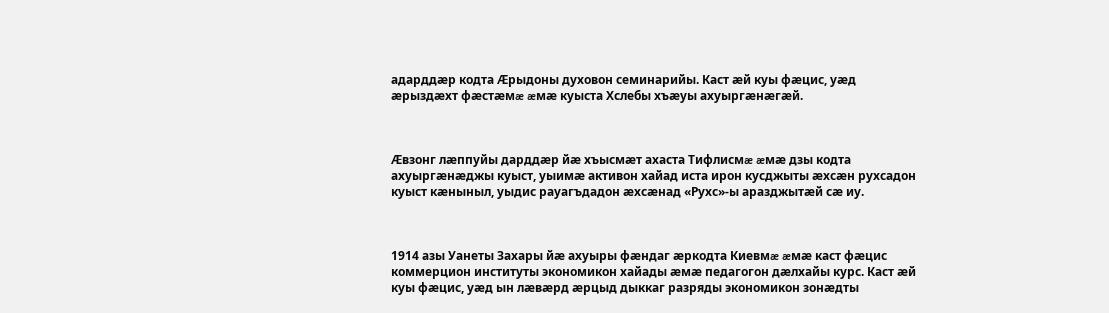адарддæр кодта Æрыдоны духовон семинарийы. Каст æй куы фæцис, уæд æрыздæхт фæстæмæ æмæ куыста Хслебы хъæуы ахуыргæнæгæй.



Æвзонг лæппуйы дарддæр йæ хъысмæт ахаста Тифлисмæ æмæ дзы кодта ахуыргæнæджы куыст, уыимæ активон хайад иста ирон кусджыты æхсæн рухсадон куыст кæныныл, уыдис рауагъдадон æхсæнад «Рухс»-ы аразджытæй сæ иу.



1914 азы Уанеты Захары йæ ахуыры фæндаг æркодта Киевмæ æмæ каст фæцис коммерцион институты экономикон хайады æмæ педагогон дæлхайы курс. Каст æй куы фæцис, уæд ын лæвæрд æрцыд дыккаг разряды экономикон зонæдты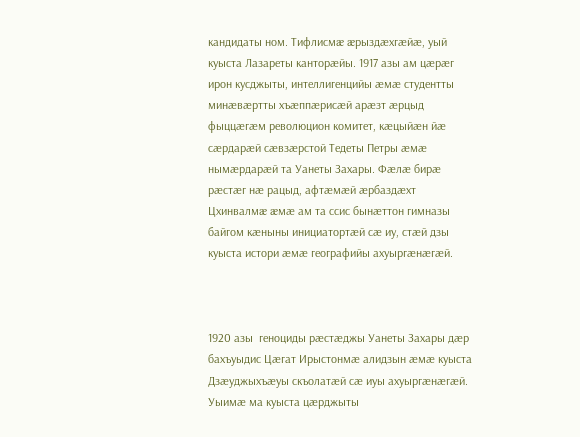кандидаты ном. Тифлисмæ æрыздæхгæйæ, уый куыста Лазареты канторæйы. 1917 азы ам цæрæг ирон кусджыты, интеллигенцийы æмæ студентты минæвæртты хъæппæрисæй арæзт æрцыд фыццæгæм революцион комитет, кæцыйæн йæ сæрдарæй сæвзæрстой Тедеты Петры æмæ нымæрдарæй та Уанеты Захары. Фæлæ бирæ рæстæг нæ рацыд, афтæмæй æрбаздæхт Цхинвалмæ æмæ ам та ссис бынæттон гимназы байгом кæныны инициатортæй сæ иу, стæй дзы куыста истори æмæ географийы ахуыргæнæгæй.



1920 азы  геноциды рæстæджы Уанеты Захары дæр бахъуыдис Цæгат Ирыстонмæ алидзын æмæ куыста Дзæуджыхъæуы скъолатæй сæ иуы ахуыргæнæгæй. Уыимæ ма куыста цæрджыты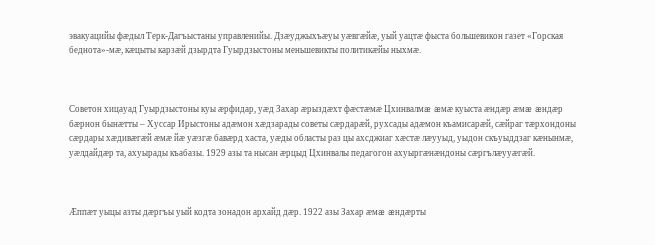эвакуацийы фæдыл Терк-Дагъыстаны управленийы. Дзæуджыхъæуы уæвгæйæ, уый уацтæ фыста большевикон газет «Горская беднота»-мæ, кæцыты карзæй дзырдта Гуырдзыстоны меньшевикты политикæйы ныхмæ.



Советон хицауад Гуырдзыстоны куы æрфидар, уæд Захар æрыздæхт фæстæмæ Цхинвалмæ æмæ куыста æндæр æмæ æндæр бæрнон бынæтты – Хуссар Ирыстоны адæмон хæдзарады советы сæрдарæй, рухсады адæмон къамисарæй, сæйраг тæрхондоны сæрдары хæдивæгæй æмæ йæ уæзгæ бавæрд хаста, уæды областы раз цы ахсджиаг хæстæ лæууыд, уыдон скъуыддзаг кæнынмæ, уæлдайдæр та, ахуырады къабазы. 1929 азы та нысан æрцыд Цхинвалы педагогон ахуыргæнæндоны сæргълæууæгæй.



Æппæт уыцы азты дæргъы уый кодта зонадон архайд дæр. 1922 азы Захар æмæ æндæрты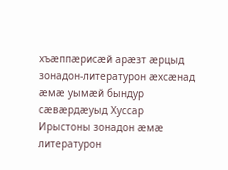хъæппæрисæй арæзт æрцыд зонадон-литературон æхсæнад æмæ уымæй бындур сæвæрдæуыд Хуссар Ирыстоны зонадон æмæ литературон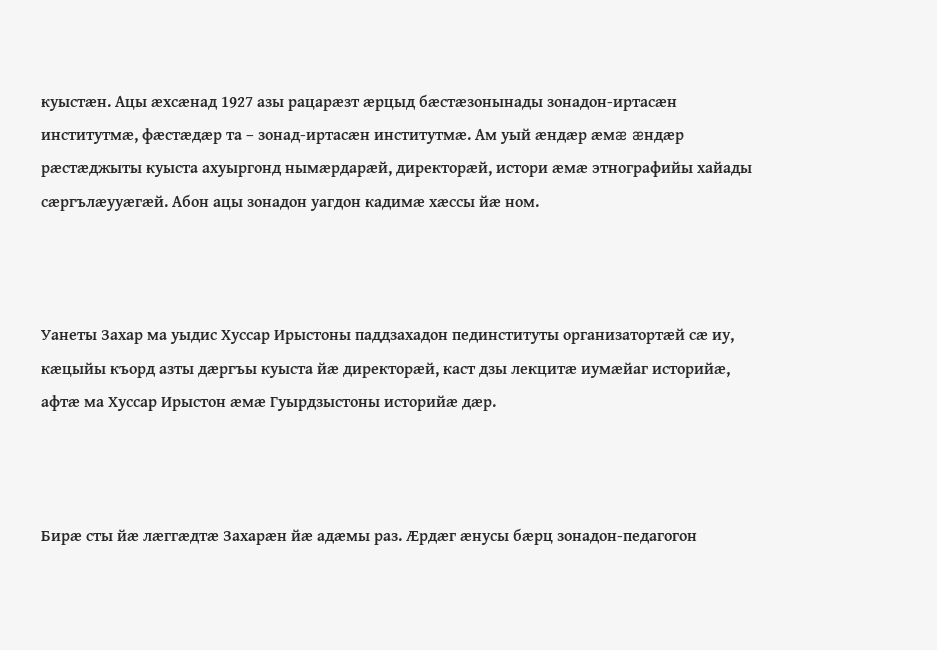куыстæн. Ацы æхсæнад 1927 азы рацарæзт æрцыд бæстæзонынады зонадон-иртасæн институтмæ, фæстæдæр та – зонад-иртасæн институтмæ. Ам уый æндæр æмæ æндæр рæстæджыты куыста ахуыргонд нымæрдарæй, директорæй, истори æмæ этнографийы хайады сæргълæууæгæй. Абон ацы зонадон уагдон кадимæ хæссы йæ ном.



Уанеты Захар ма уыдис Хуссар Ирыстоны паддзахадон пединституты организатортæй сæ иу, кæцыйы къорд азты дæргъы куыста йæ директорæй, каст дзы лекцитæ иумæйаг историйæ, афтæ ма Хуссар Ирыстон æмæ Гуырдзыстоны историйæ дæр.



Бирæ сты йæ лæггæдтæ Захарæн йæ адæмы раз. Æрдæг æнусы бæрц зонадон-педагогон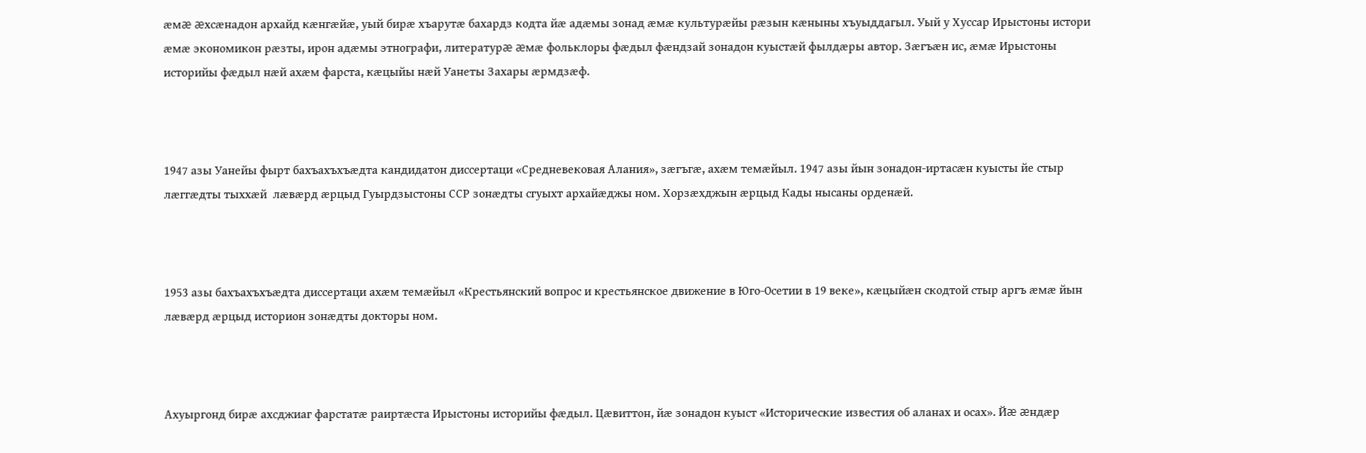æмæ æхсæнадон архайд кæнгæйæ, уый бирæ хъарутæ бахардз кодта йæ адæмы зонад æмæ культурæйы рæзын кæныны хъуыддагыл. Уый у Хуссар Ирыстоны истори æмæ экономикон рæзты, ирон адæмы этнографи, литературæ æмæ фольклоры фæдыл фæндзай зонадон куыстæй фылдæры автор. Зæгъæн ис, æмæ Ирыстоны историйы фæдыл нæй ахæм фарста, кæцыйы нæй Уанеты Захары æрмдзæф.



1947 азы Уанейы фырт бахъахъхъæдта кандидатон диссертаци «Средневековая Алания», зæгъгæ, ахæм темæйыл. 1947 азы йын зонадон-иртасæн куысты йе стыр лæггæдты тыххæй  лæвæрд æрцыд Гуырдзыстоны ССР зонæдты сгуыхт архайæджы ном. Хорзæхджын æрцыд Кады нысаны орденæй.



1953 азы бахъахъхъæдта диссертаци ахæм темæйыл «Крестьянский вопрос и крестьянское движение в Юго-Осетии в 19 веке», кæцыйæн скодтой стыр аргъ æмæ йын лæвæрд æрцыд историон зонæдты докторы ном.



Ахуыргонд бирæ ахсджиаг фарстатæ раиртæста Ирыстоны историйы фæдыл. Цæвиттон, йæ зонадон куыст «Исторические известия об аланах и осах». Йæ æндæр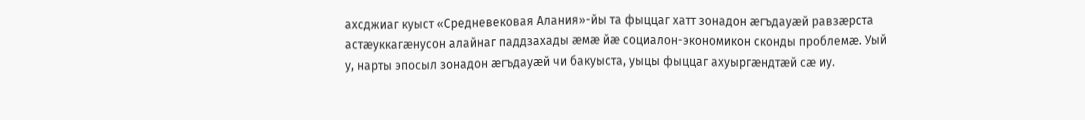ахсджиаг куыст «Средневековая Алания»-йы та фыццаг хатт зонадон æгъдауæй равзæрста астæуккагæнусон алайнаг паддзахады æмæ йæ социалон-экономикон сконды проблемæ. Уый у, нарты эпосыл зонадон æгъдауæй чи бакуыста, уыцы фыццаг ахуыргæндтæй сæ иу.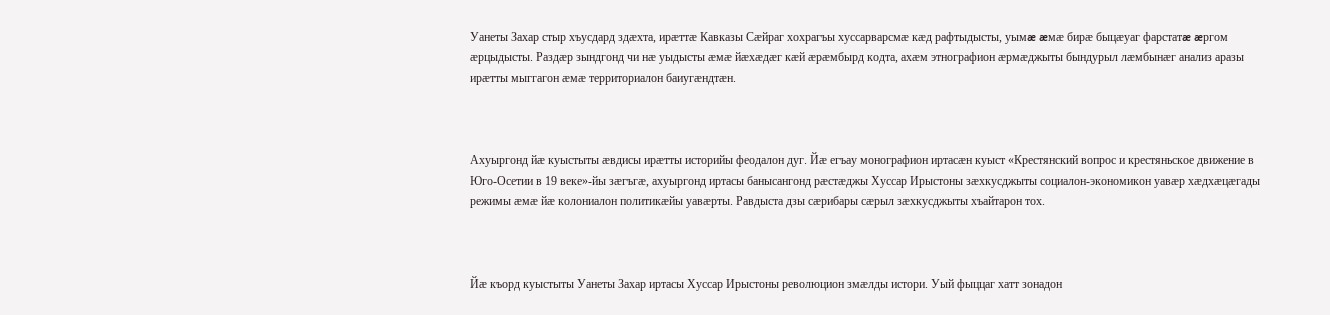Уанеты Захар стыр хъусдард здæхта, ирæттæ Кавказы Сæйраг хохрагъы хуссарварсмæ кæд рафтыдысты, уымæ æмæ бирæ быцæуаг фарстатæ æргом æрцыдысты. Раздæр зындгонд чи нæ уыдысты æмæ йæхæдæг кæй æрæмбырд кодта, ахæм этнографион æрмæджыты бындурыл лæмбынæг анализ аразы ирæтты мыггагон æмæ территориалон баиугæндтæн.



Ахуыргонд йæ куыстыты æвдисы ирæтты историйы феодалон дуг. Йæ егъау монографион иртасæн куыст «Крестянский вопрос и крестяньское движение в Юго-Осетии в 19 веке»-йы зæгъгæ, ахуыргонд иртасы банысангонд рæстæджы Хуссар Ирыстоны зæхкусджыты социалон-экономикон уавæр хæдхæцæгады режимы æмæ йæ колониалон политикæйы уавæрты. Равдыста дзы сæрибары сæрыл зæхкусджыты хъайтарон тох.



Йæ къорд куыстыты Уанеты Захар иртасы Хуссар Ирыстоны революцион змæлды истори. Уый фыццаг хатт зонадон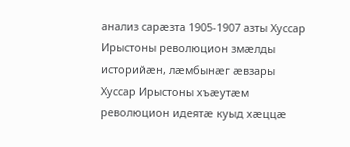анализ сарæзта 1905-1907 азты Хуссар Ирыстоны революцион змæлды историйæн, лæмбынæг æвзары Хуссар Ирыстоны хъæутæм революцион идеятæ куыд хæццæ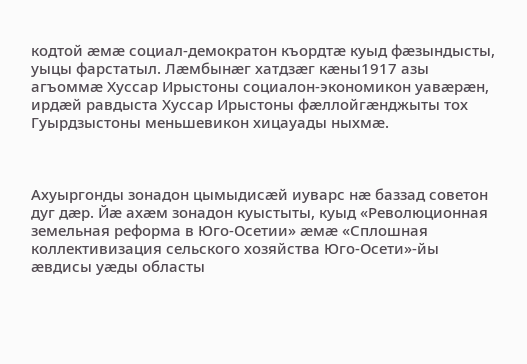кодтой æмæ социал-демократон къордтæ куыд фæзындысты, уыцы фарстатыл. Лæмбынæг хатдзæг кæны1917 азы агъоммæ Хуссар Ирыстоны социалон-экономикон уавæрæн, ирдæй равдыста Хуссар Ирыстоны фæллойгæнджыты тох Гуырдзыстоны меньшевикон хицауады ныхмæ.



Ахуыргонды зонадон цымыдисæй иуварс нæ баззад советон дуг дæр. Йæ ахæм зонадон куыстыты, куыд «Революционная земельная реформа в Юго-Осетии» æмæ «Сплошная коллективизация сельского хозяйства Юго-Осети»-йы æвдисы уæды областы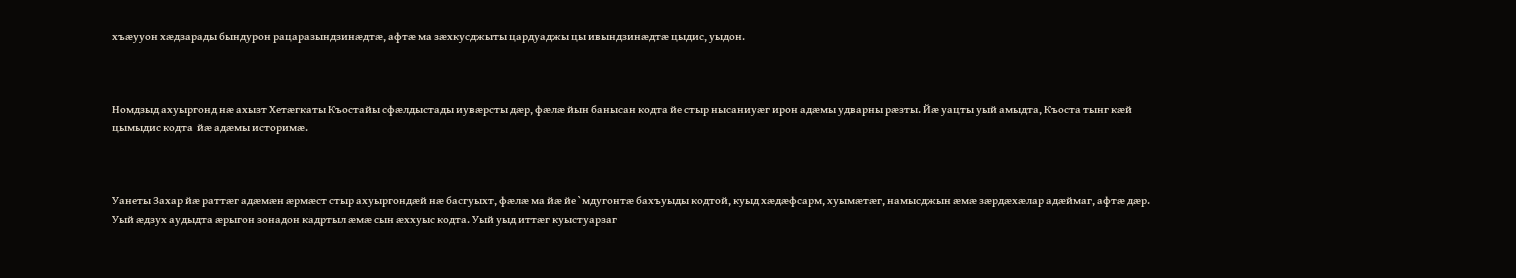хъæууон хæдзарады бындурон рацаразындзинæдтæ, афтæ ма зæхкусджыты цардуаджы цы ивындзинæдтæ цыдис, уыдон.



Номдзыд ахуыргонд нæ ахызт Хетæгкаты Къостайы сфæлдыстады иувæрсты дæр, фæлæ йын банысан кодта йе стыр нысаниуæг ирон адæмы удварны рæзты. Йæ уацты уый амыдта, Къоста тынг кæй цымыдис кодта  йæ адæмы историмæ.



Уанеты Захар йæ раттæг адæмæн æрмæст стыр ахуыргондæй нæ басгуыхт, фæлæ ма йæ йе `мдугонтæ бахъуыды кодтой, куыд хæдæфсарм, хуымæтæг, намысджын æмæ зæрдæхæлар адæймаг, афтæ дæр. Уый æдзух аудыдта æрыгон зонадон кадртыл æмæ сын æххуыс кодта. Уый уыд иттæг куыстуарзаг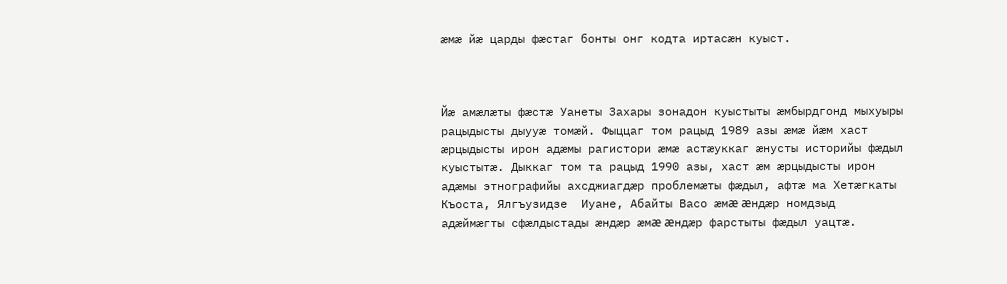æмæ йæ царды фæстаг бонты онг кодта иртасæн куыст.



Йæ амæлæты фæстæ Уанеты Захары зонадон куыстыты æмбырдгонд мыхуыры рацыдысты дыууæ томæй. Фыццаг том рацыд 1989 азы æмæ йæм хаст æрцыдысты ирон адæмы рагистори æмæ астæуккаг æнусты историйы фæдыл куыстытæ. Дыккаг том та рацыд 1990 азы, хаст æм æрцыдысты ирон адæмы этнографийы ахсджиагдæр проблемæты фæдыл, афтæ ма Хетæгкаты Къоста, Ялгъузидзе  Иуане, Абайты Васо æмæ æндæр номдзыд адæймæгты сфæлдыстады æндæр æмæ æндæр фарстыты фæдыл уацтæ.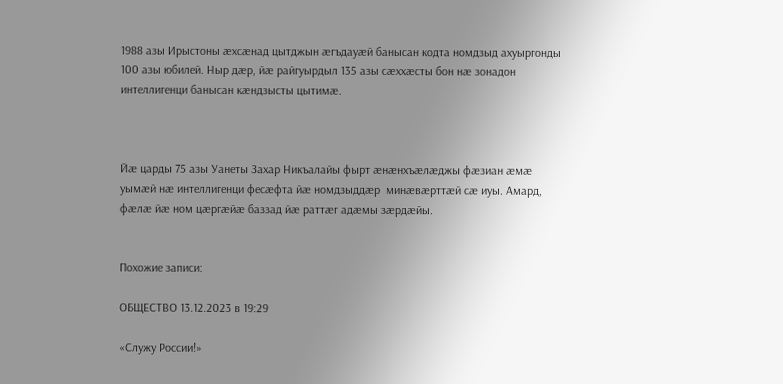1988 азы Ирыстоны æхсæнад цытджын æгъдауæй банысан кодта номдзыд ахуыргонды 100 азы юбилей. Ныр дæр, йæ райгуырдыл 135 азы сæххæсты бон нæ зонадон интеллигенци банысан кæндзысты цытимæ.



Йæ царды 75 азы Уанеты Захар Никъалайы фырт æнæнхъæлæджы фæзиан æмæ уымæй нæ интеллигенци фесæфта йæ номдзыддæр  минæвæрттæй сæ иуы. Амард, фæлæ йæ ном цæргæйæ баззад йæ раттæг адæмы зæрдæйы.


Похожие записи:

ОБЩЕСТВО 13.12.2023 в 19:29

«Служу России!»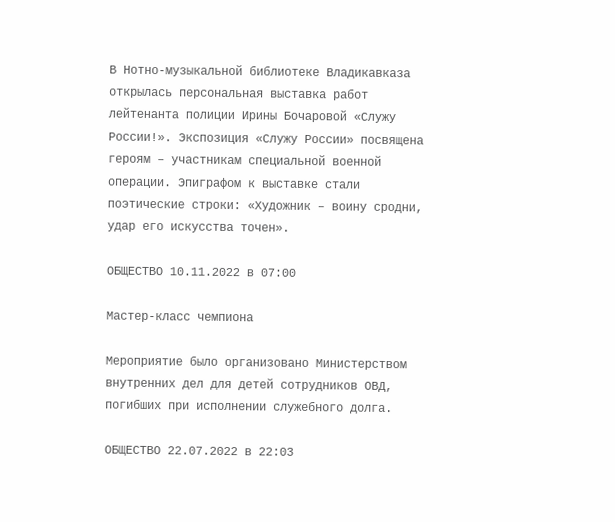В Нотно-музыкальной библиотеке Владикавказа открылась персональная выставка работ лейтенанта полиции Ирины Бочаровой «Служу России!». Экспозиция «Служу России» посвящена героям – участникам специальной военной операции. Эпиграфом к выставке стали поэтические строки: «Художник – воину сродни, удар его искусства точен».

ОБЩЕСТВО 10.11.2022 в 07:00

Мастер-класс чемпиона

Мероприятие было организовано Министерством внутренних дел для детей сотрудников ОВД, погибших при исполнении служебного долга.

ОБЩЕСТВО 22.07.2022 в 22:03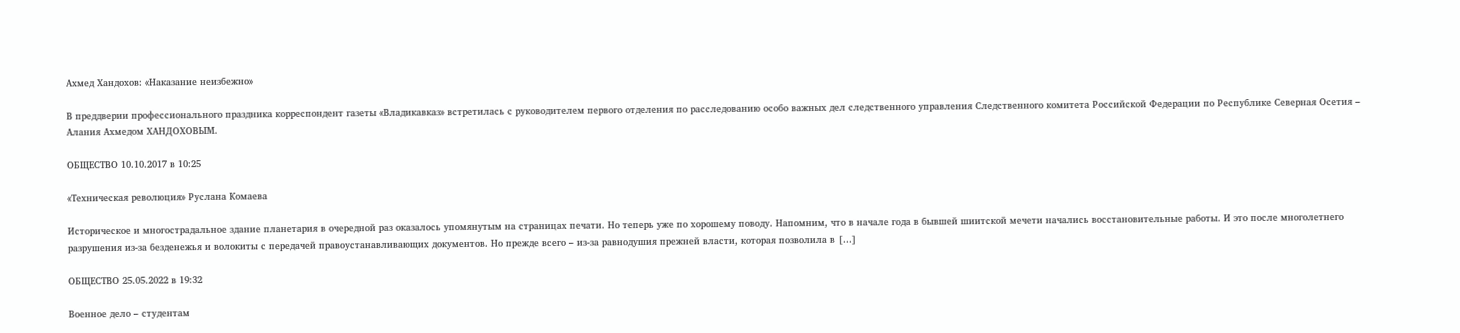Ахмед Хандохов: «Наказание неизбежно»

В преддверии профессионального праздника корреспондент газеты «Владикавказ» встретилась с руководителем первого отделения по расследованию особо важных дел следственного управления Следственного комитета Российской Федерации по Республике Северная Осетия – Алания Ахмедом ХАНДОХОВЫМ.

ОБЩЕСТВО 10.10.2017 в 10:25

«Техническая революция» Руслана Комаева

Историческое и многострадальное здание планетария в очередной раз оказалось упомянутым на страницах печати. Но теперь уже по хорошему поводу. Напомним, что в начале года в бывшей шиитской мечети начались восстановительные работы. И это после многолетнего разрушения из-за безденежья и волокиты с передачей правоустанавливающих документов. Но прежде всего – из-за равнодушия прежней власти, которая позволила в […]

ОБЩЕСТВО 25.05.2022 в 19:32

Военное дело – студентам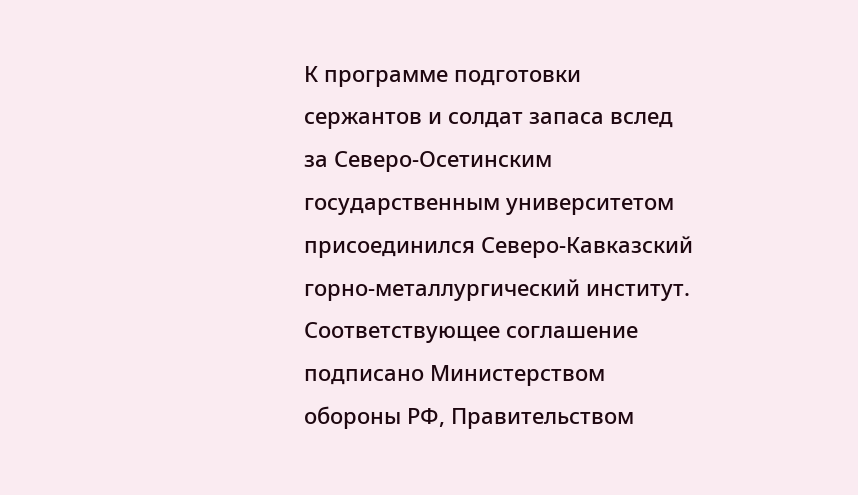К программе подготовки сержантов и солдат запаса вслед за Северо-Осетинским государственным университетом присоединился Северо-Кавказский горно-металлургический институт. Соответствующее соглашение подписано Министерством обороны РФ, Правительством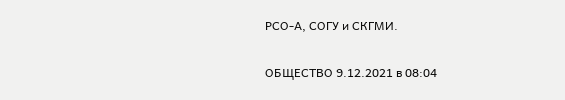РСО-А, СОГУ и СКГМИ.

ОБЩЕСТВО 9.12.2021 в 08:04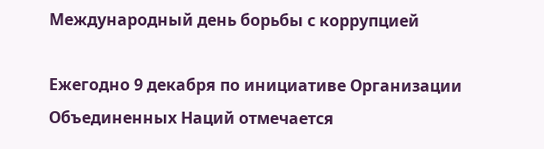Международный день борьбы с коррупцией

Ежегодно 9 декабря по инициативе Организации Объединенных Наций отмечается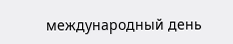международный день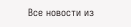Все новости из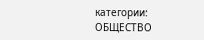категории: ОБЩЕСТВО